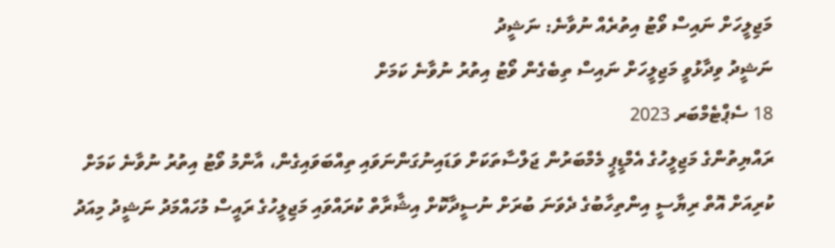މަޖިލީހަށް ނައިސް ވޯޓު އިތުރެއް ނުވާނެ: ނަޝީދު
ނަޝީދު ވިދާޅުވީ މަޖިލީހަށް ނައިސް ތިބެގެން ވޯޓު އިތުރު ނުވާނެ ކަމަށް
18 ސެޕްޓެމްބަރ 2023
ރައްޔިތުންގެ މަޖިލީހުގެ އެމްޑީޕީ މެމްބަރުން ޖަލްސާތަކަށް ވަޑައިނުގަންނަވައި ތިއްބަވައިގެން، އާންމު ވޯޓު އިތުރު ނުވާނެ ކަމަށް ކުރިއަށް އޮތް ރިޔާސީ އިންތިހާބުގެ ދެވަނަ ބުރަށް ނުސީދާކޮށް އިޝާރާތް ކުރައްވައި މަޖިލީހުގެ ރައީސް މުހައްމަދު ނަޝީދު މިއަދު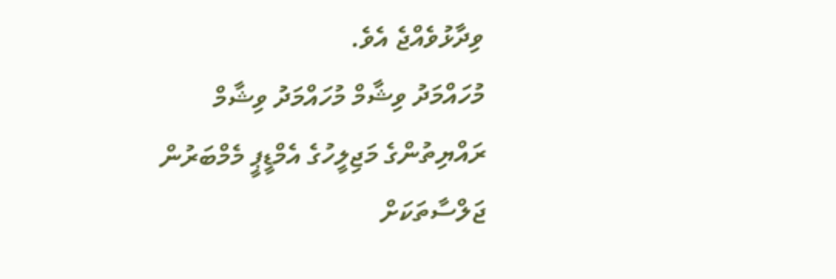ވިދާޅުވެއްޖެ އެވެ.
މުހައްމަދު ވިޝާމް މުހައްމަދު ވިޝާމް
ރައްޔިތުންގެ މަޖިލީހުގެ އެމްޑީޕީ މެމްބަރުން ޖަލްސާތަކަށް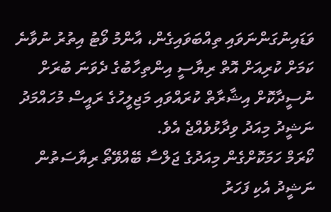ވަޑައިނުގަންނަވައި ތިއްބަވައިގެން، އާންމު ވޯޓު އިތުރު ނުވާނެ ކަމަށް ކުރިއަށް އޮތް ރިޔާސީ އިންތިހާބުގެ ދެވަނަ ބުރަށް ނުސީދާކޮށް އިޝާރާތް ކުރައްވައި މަޖިލީހުގެ ރައީސް މުހައްމަދު ނަޝީދު މިއަދު ވިދާޅުވެއްޖެ އެވެ.
ކޯރަމް ހަމަކޮށްގެން މިއަދުގެ ޖަލްސާ ބޭއްވޭތޯ ރިޔާސަތުން ނަޝީދު އެކި ފަހަރު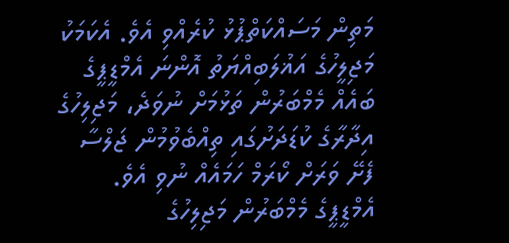މަތިން މަސައްކަތްޕުޅު ކުރެއްވި އެވެ. އެކަމަކު މަޖިލީހުގެ އަޣުލަބިއްޔަތު އޮންނަ އެމްޑީޕީގެ ބައެއް މެމްބަރުން ތަޅުމަށް ނުވަދެ، މަޖިލިހުގެ އިދާރާގެ ކުޑަދަށުގައި ތިއްބެވުމުން ޖަލްސާ ފެށޭ ވަރަށް ކޯރަމް ހަމައެއް ނުވި އެވެ.
އެމްޑީޕީގެ މެމްބަރުން މަޖިލިހުގެ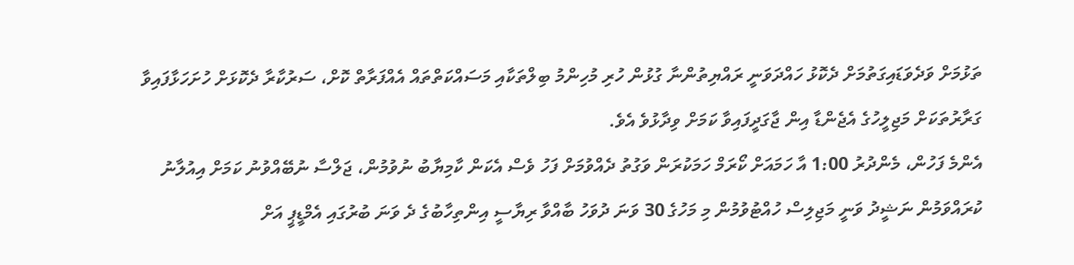ތަޅުމަށް ވަދެވަޑައިގަތުމަށް ދެކޮޅު ހައްދަވަނީ ރައްޔިތުންނާ ގުޅުން ހުރި މުހިންމު ބިލްތަކާއި މަސައްކަތްތައް އެއްފަރާތް ކޮށް، ސަރުކާރާ ދެކޮޅަށް ހުށަހަޅާފައިވާ ގަރާރުތަކަށް މަޖިލީހުގެ އެޖެންޑާ އިން ޖާގަދީފައިވާ ކަމަށް ވިދާޅުވެ އެވެ.
އެންމެ ފަހުން، މެންދުރު 1:00 އާ ހަމައަށް ކޯރަމް ހަމަކުރަން ވަގުތު ދެއްވުމަށް ފަހު ވެސް އެކަން ކާމިޔާބު ނުވުމުން، ޖަލްސާ ނުބޭއްވުނު ކަމަށް އިއުލާނު ކުރައްވަމުން ނަޝީދު ވަނީ މަޖިލިސް ހުއްޓުވުމުން މި މަހުގެ 30 ވަނަ ދުވަހު ބާއްވާ ރިޔާސީ އިންތިހާބުގެ ދެ ވަނަ ބުރުގައި އެމްޑީޕީ އަށް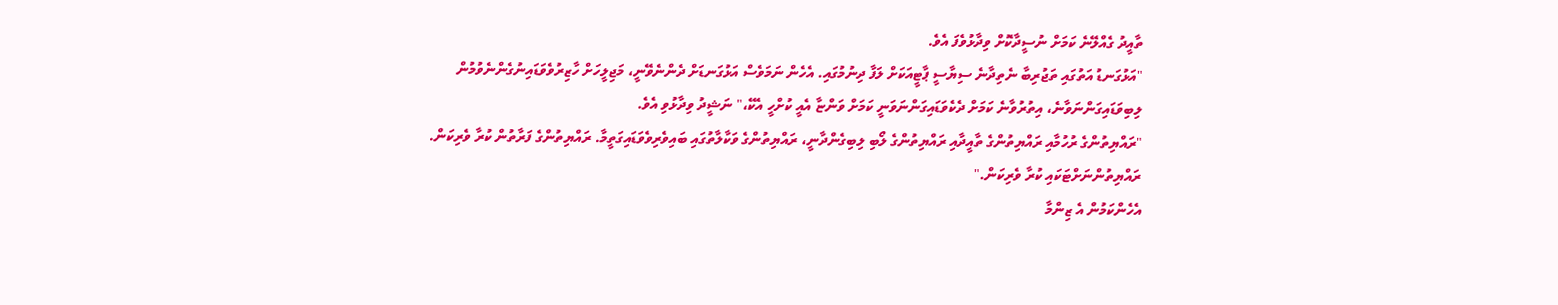ތާއީދު ގެއްލޭނެ ކަމަށް ނުސީދާކޮށް ވިދާޅުވެފަ އެވެ.
"އަޅުގަނޑު އަތުގައި ތަޖުރިބާ ނެތިދާނެ ސިޔާސީ ޕާޓީއަކަށް ލަފާ ދިނުމުގައި. އެހެން ނަމަވެސް އަޅުގަނޑަށް ދެންނެވޭނީ، މަޖިލީހަށް ހާޒިރުވެވަޑައިނުގެންނެވުމުން ލިބިވަޑައިގަންނަވާނެ، އިތުރުވާނެ ކަމަށް ދެކެވަޑައިގަންނަވަނީ ކަމަށް ވަންޏާ އެއީ ކުށްހީ އެކޭ،" ނަޝީދު ވިދާޅުވި އެވެ.
"ރައްޔިތުންގެ ރުހުމާއި ރައްޔިތުންގެ ތާއީދާއި ރައްޔިތުންގެ ލޯބި ލިބިގެންދާނީ، ރައްޔިތުންގެ ވަކާލާތުގައި ބައިވެރިވެވަޑައިގަތީމާ. ރައްޔިތުންގެ ފަރާތުން ކުރާ ވެރިކަން. ރައްޔިތުންނަށްޓަކައި ކުރާ ވެރިކަން."
އެހެންކަމުން އެ ޒިންމާ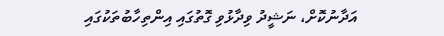އަދާނުކޮށް، ނަޝީދު ވިދާޅުވި ގޮތުގައި އިންތިހާބުތަކުގައި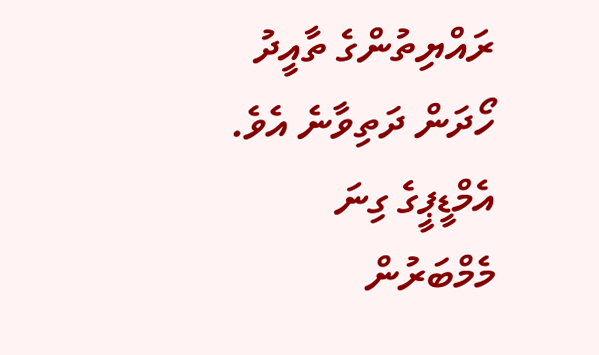ރައްޔިތުންގެ ތާއީދު ހޯދަން ދަތިވާނެ އެވެ.
އެމްޑީޕީގެ ގިނަ މެމްބަރުން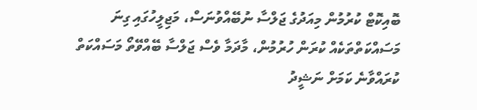ބޮއިކޮޓް ކުރުމުން މިއަދުގެ ޖަލްސާ ނުބޭއްވުނަސް، މަޖިލީހުގައި ގިނަ މަސައްކަތްތަކެއް ކުރަން ހުރުމުން، މާދަމާ ވެސް ޖަލްސާ ބޭއްވޭތޯ މަސައްކަތް ކުރައްވާނެ ކަމަށް ނަޝީދު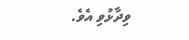ވިދާޅުވި އެވެ.